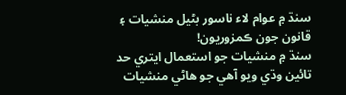سنڌ ۾ عوام لاء ناسور بڻيل منشيات ۽ قانون جون ڪمزوريون!
سنڌ ۾ منشيات جو استعمال ايتري حد تائين وڌي ويو آهي جو هاڻي منشيات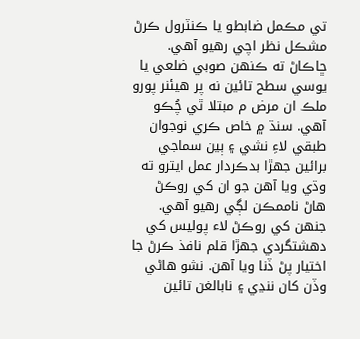تي مڪمل ضابطو يا ڪنٽرول ڪرڻ مشڪل نظر اچي رهيو آهي. ڇاڪاڻ ته ڪنهن صوبي ضلعي يا يوسي سطح تائين نه پر هيئنر پورو ملڪ ان مرض م مبتلا ٿي چُڪو آهي. سنڌ ۾ خاص ڪري نوجوان طبقي لاءِ نشي ۽ ٻين سماجي برائين جهڙا بدڪردار عمل ايترو ته وڌي ويا آهن جو ان کي روڪڻ هاڻ ناممڪن لڳي رهيو آهي. جنهن کي روڪڻ لاء پوليس کي دهشتگردي جهڙا قلم نافذ ڪرڻ جا اختيار پڻ ڏنا ويا آهن. نشو هاڻي وڏن کان ننڍي ۽ نابالغن تائين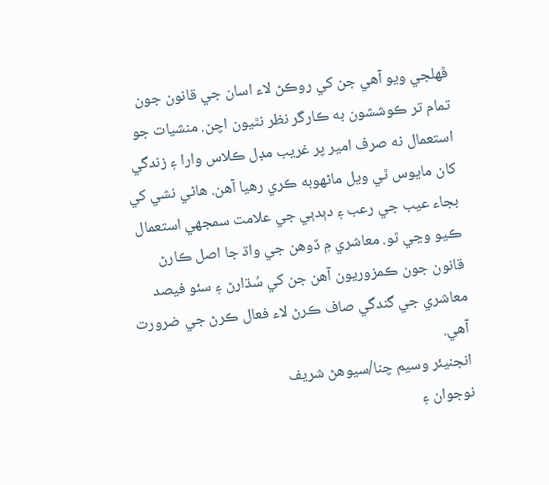ڦھلجي ويو آهي جن کي روڪڻ لاء اسان جي قانون جون تمام تر ڪوششون به ڪارگر نظر نٿيون اچن. منشيات جو استعمال نه صرف امير پر غريب مڊل ڪلاس وارا ۽ زندگي کان مايوس ٿي ويل ماڻهوبه ڪري رهيا آهن. هاڻي نشي کي بجاء عيب جي رعب ۽ دٻدٻي جي علامت سمجهي استعمال ڪيو وڃي ٿو. معاشري ۾ ڏوهن جي واڌ جا اصل ڪارڻ قانون جون ڪمزوريون آھن جن کي سُڌارڻ ۽ سئو فيصد معاشري جي گندگي صاف ڪرڻ لاء فعال ڪرڻ جي ضرورت آهي.
انجنيئر وسيم چنا/سيوهڻ شريف
نوجوان ۽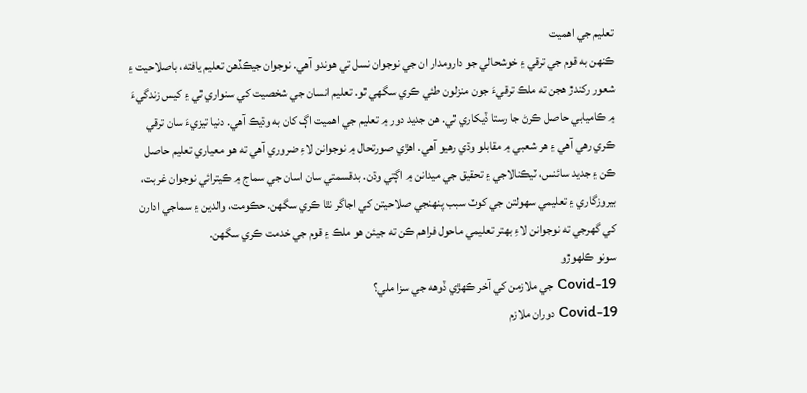تعليم جي اهميت
ڪنهن به قوم جي ترقي ۽ خوشحالي جو دارومدار ان جي نوجوان نسل تي هوندو آهي. نوجوان جيڪڏهن تعليم يافته، باصلاحيت ۽ شعور رکندڙ هجن ته ملڪ ترقيءَ جون منزلون طئي ڪري سگهي ٿو. تعليم انسان جي شخصيت کي سنواري ٿي ۽ کيس زندگيءَ ۾ ڪاميابي حاصل ڪرڻ جا رستا ڏيکاري ٿي. هن جديد دور ۾ تعليم جي اهميت اڳ کان به وڌيڪ آهي. دنيا تيزيءَ سان ترقي ڪري رهي آهي ۽ هر شعبي ۾ مقابلو وڌي رهيو آهي. اهڙي صورتحال ۾ نوجوانن لاءِ ضروري آهي ته هو معياري تعليم حاصل ڪن ۽ جديد سائنس، ٽيڪنالاجي ۽ تحقيق جي ميدانن ۾ اڳتي وڌن. بدقسمتي سان اسان جي سماج ۾ ڪيترائي نوجوان غربت، بيروزگاري ۽ تعليمي سهولتن جي کوٽ سبب پنهنجي صلاحيتن کي اجاگر نٿا ڪري سگهن. حڪومت، والدين ۽ سماجي ادارن کي گهرجي ته نوجوانن لاءِ بهتر تعليمي ماحول فراهم ڪن ته جيئن هو ملڪ ۽ قوم جي خدمت ڪري سگهن.
سونو ڪلهوڙو
Covid-19 جي ملازمن کي آخر ڪهڙي ڏوهه جي سزا ملي؟
Covid-19 دوران ملازم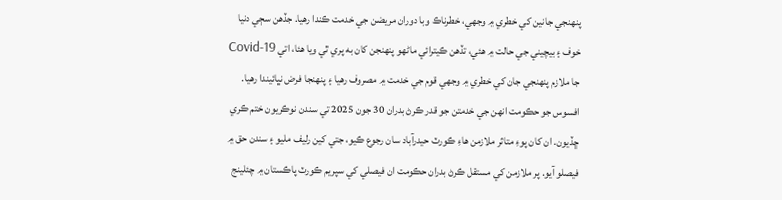پنهنجي جانين کي خطري ۾ وجهي، خطرناڪ وبا دوران مريضن جي خدمت ڪندا رهيا. جڏهن سڄي دنيا خوف ۽ بيچيني جي حالت ۾ هئي، تڏهن ڪيترائي ماڻهو پنهنجن کان به پري ٿي ويا هئا، اتي Covid-19 جا ملازم پنهنجي جان کي خطري ۾ وجهي قوم جي خدمت ۾ مصروف رهيا ۽ پنهنجا فرض نڀائيندا رهيا. افسوس جو حڪومت انهن جي خدمتن جو قدر ڪرڻ بدران 30 جون 2025 تي سندن نوڪريون ختم ڪري ڇڏيون. ان کان پوءِ متاثر ملازمن هاءِ ڪورٽ حيدرآباد سان رجوع ڪيو، جتي کين رليف مليو ۽ سندن حق ۾ فيصلو آيو. پر ملازمن کي مستقل ڪرڻ بدران حڪومت ان فيصلي کي سپريم ڪورٽ پاڪستان ۾ چئلينج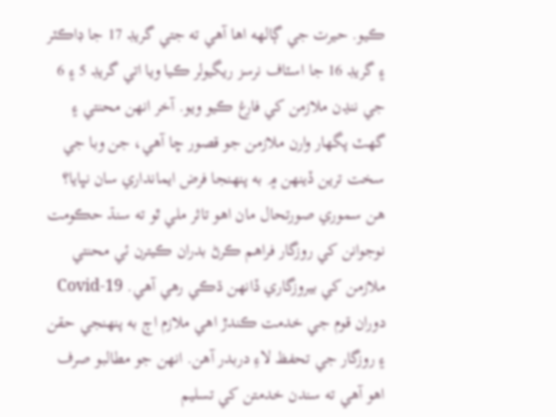ڪيو. حيرت جي ڳالهه اها آهي ته جتي گريڊ 17 جا ڊاڪٽر ۽ گريڊ 16 جا اسٽاف نرسز ريگيولر ڪيا ويا اتي گريڊ 5 ۽ 6 جي ننڍن ملازمن کي فارغ ڪيو ويو. آخر انهن محنتي ۽ گهٽ پگهار وارن ملازمن جو قصور ڇا آهي، جن وبا جي سخت ترين ڏينهن ۾ به پنهنجا فرض ايمانداري سان نڀايا؟ هن سموري صورتحال مان اهو تاثر ملي ٿو ته سنڌ حڪومت نوجوانن کي روزگار فراهم ڪرڻ بدران ڪيترن ئي محنتي ملازمن کي بيروزگاري ڏانهن ڌڪي رهي آهي. Covid-19 دوران قوم جي خدمت ڪندڙ اهي ملازم اڄ به پنهنجي حقن ۽ روزگار جي تحفظ لاءِ دربدر آهن. انهن جو مطالبو صرف اهو آهي ته سندن خدمتن کي تسليم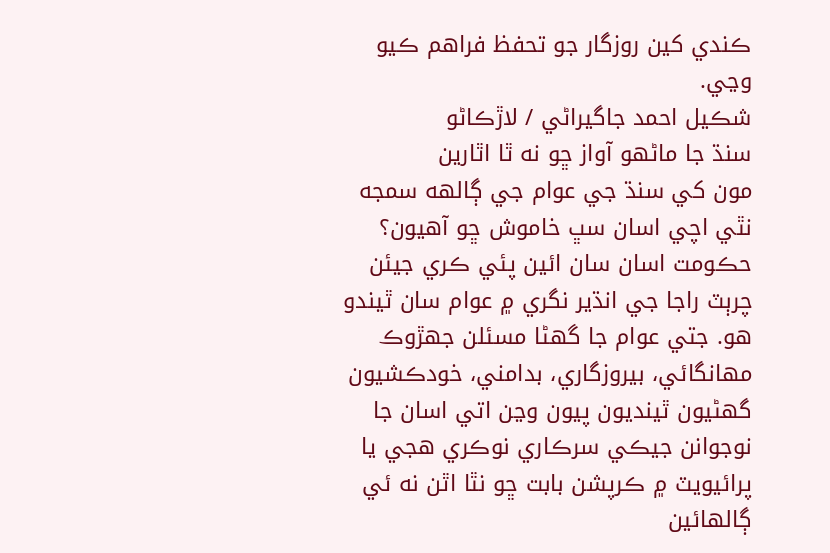ڪندي کين روزگار جو تحفظ فراهم ڪيو وڃي.
شڪيل احمد جاگيراڻي / لاڙڪاڻو
سنڌ جا ماڻهو آواز ڇو نه ٿا اٿارين
مون کي سنڌ جي عوام جي ڳالهه سمجه نٿي اچي اسان سڀ خاموش ڇو آهيون؟ حڪومت اسان سان ائين پئي ڪري جيئن چرٻٽ راجا جي انڌير نگري ۾ عوام سان ٿيندو هو. جتي عوام جا گهڻا مسئلن جهڙوڪ مهانگائي، بيروزگاري، بدامني، خودڪشيون گهڻيون ٿينديون پيون وڃن اتي اسان جا نوجوانن جيڪي سرڪاري نوڪري هجي يا پرائيويٽ ۾ ڪرپشن بابت ڇو نٿا اٿن نه ئي ڳالهائين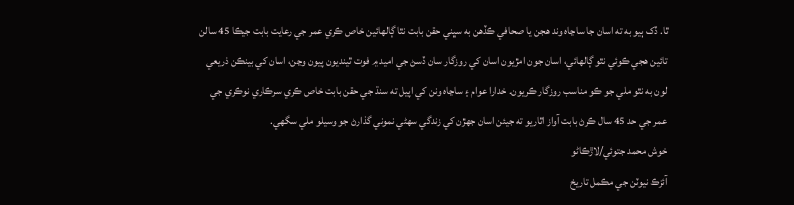ٿا. ڏک ٻيو به ته اسان جا ساڃاه وند هجن يا صحافي ڪڏهن به سڀني حقن بابت نٿا ڳالهائين خاص ڪري عمر جي رعايت بابت جيڪا 45 سالن تائين هجي ڪوئي نٿو ڳالهائي، اسان جون امڙيون اسان کي روزگار سان ڏسڻ جي اميد ۾ فوت ٿينديون پيون وڃن، اسان کي بينڪن ذريعي لون به نٿو ملي جو ڪو مناسب روزگار ڪريون. خدارا عوام ۽ ساڃاه ونن کي اپيل ته سنڌ جي حقن بابت خاص ڪري سرڪاري نوڪري جي عمر جي حد 45 سال ڪرڻ بابت آواز اٿاريو ته جيئن اسان جهڙن کي زندگي سهڻي نموني گذارڻ جو وسيلو ملي سگهي.
خوش محمد جتوئي/لاڙڪاڻو
آئزڪ نيوٽن جي مڪمل تاريخ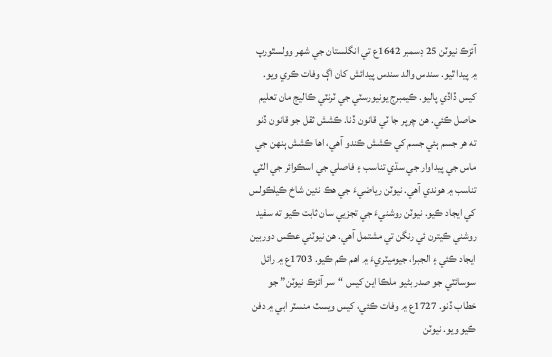آئزڪ نيوٽن 25 ڊسمبر 1642ع تي انگلستان جي شهر وولسٿورپ ۾ پيدا ٿيو. سندس والد سندس پيدائش کان اڳ وفات ڪري ويو. کيس ڏاڏي پاليو. ڪيمبرج يونيورسٽي جي ٽرنٽي ڪاليج مان تعليم حاصل ڪئي. هن چرپر جا ٽي قانون ڏنا. ڪشش ثقل جو قانون ڏنو ته هر جسم ٻئي جسم کي ڪشش ڪندو آهي، اها ڪشش ٻنهن جي ماس جي پيداوار جي سڌي تناسب ۽ فاصلي جي اسڪوائر جي الٽي تناسب ۾ هوندي آهي. نيوٽن رياضيءَ جي هڪ نئين شاخ ڪيلڪولس کي ايجاد ڪيو. نيوٽن روشنيءَ جي تجزيي سان ثابت ڪيو ته سفيد روشني ڪيترن ئي رنگن تي مشتمل آهي. هن نيوٽني عڪس دوربين ايجاد ڪئي ۽ الجبرا، جيوميٽريءَ ۾ اهم ڪم ڪيو. 1703ع ۾ رائل سوسائٽي جو صدر بڻيو ملڪا اين کيس “سر آئزڪ نيوٽن” جو خطاب ڏنو. 1727ع ۾ وفات ڪئي، کيس ويسٽ منسٽر ابي ۾ دفن ڪيو ويو. نيوٽن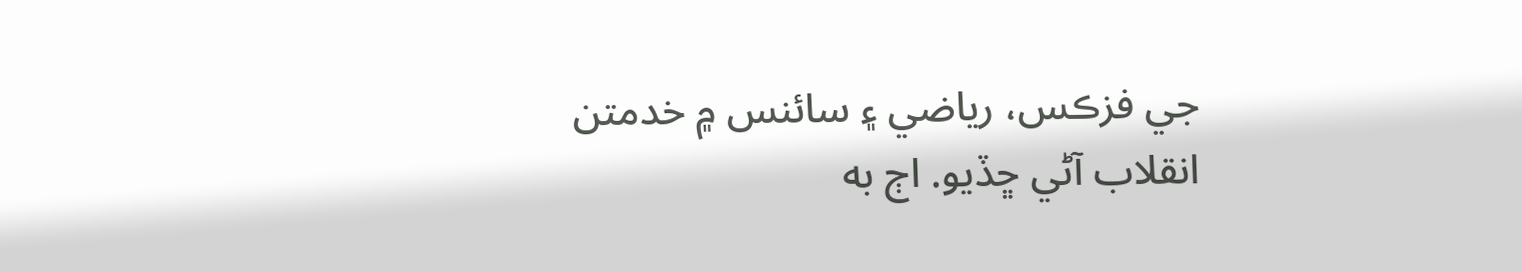جي فزڪس، رياضي ۽ سائنس ۾ خدمتن انقلاب آڻي ڇڏيو. اڄ به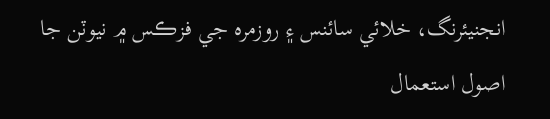انجنيئرنگ، خلائي سائنس ۽ روزمره جي فزڪس ۾ نيوٽن جا اصول استعمال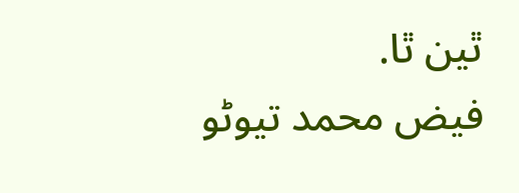ٿين ٿا.
فيض محمد تيوڻو